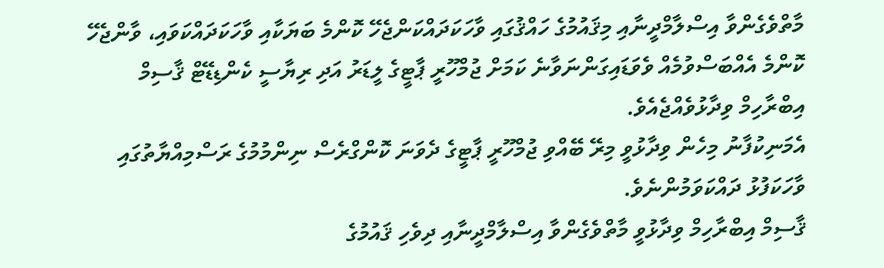މާތްވެގެންވާ އިސްލާމްދީނާއި މިޤައުމުގެ ހައްޤުގައި ވާހަކަދައްކަންޖެހޭ ކޮންމެ ބަޔަކާއި ވާހަކަދައްކަވައި، ވާންޖެހޭ ކޮންމެ އެއްބަސްވުމެއް ވެވަޑައިގަންނަވާނެ ކަމަށް ޖުމްހޫރީ ޕާޓީގެ ލީޑަރު އަދި ރިޔާސީ ކެންޑިޑޭޓް ޤާސިމް އިބްރާހިމް ވިދާޅުވެއްޖެއެވެ.
އެމަނިކުފާނު މިހެން ވިދާޅުވީ މިރޭ ބޭއްވި ޖުމްހޫރީ ޕާޓީގެ ދެވަނަ ކޮންގްރެސް ނިންމުމުގެ ރަސްމިއްޔާތުގައި ވާހަކަފުޅު ދައްކަވަމުންނެވެ.
ޤާސިމް އިބްރާހިމް ވިދާޅުވީ މާތްވެގެންވާ އިސްލާމްދީނާއި ދިވެހި ޤައުމުގެ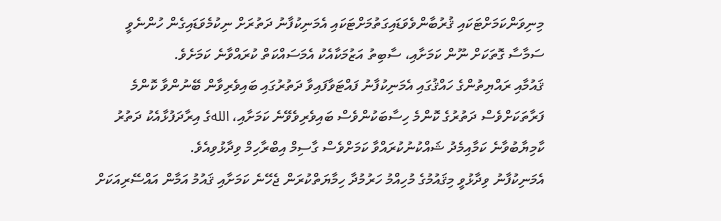މިނިވަންކަމަށްޓަކައި ޤުރުބާންވެވަޑައިގަތުމަށްޓަކައި އެމަނިކުފާނު ދަތުރަށް ނިކުމެވަޑައިގެން ހުންނެވީ ސަމާސާ ގޮތަކަށް ނޫން ކަމަށާއި، ސާބިތު އަޒުމަކާއެކު އެމަސައްކަތް ކުރައްވާނެ ކަމަށެވެ.
ޤައުމާއި ރައްޔިތުންގެ ހައްޤުގައި އެމަނިކުފާނު ފައްޓަވާފައިވާ ދަތުރުގައި ބައިވެރިވާން ބޭނުންވާ ކޮންމެ ފަރާތަކަށްވެސް ދަތުރުގެ ކޮންމެ ހިސާބަކުންވެސް ބައިވެރިވެވޭނެ ކަމަށާއި، اللهގެ އިރާދަފުޅާއެކު ދަތުރު ކާމިޔާބުވާނެ ކަމާއިމެދު ޝައްކުނުކުރައްވާ ކަމަށްވެސް ގާސިމް އިބްރާހިމް ވިދާޅުވިއެވެ.
އެމަނިކުފާނު ވިދާޅުވީ މިޤައުމުގެ މުހިއްމު ހަރުމުދާ ހިމާޔަތްކުރަން ޖެހޭނެ ކަމަށާއި ޤައުމު އަމާން އައްސޭރިއަކަށް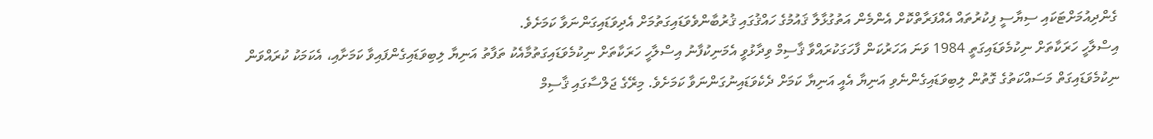ގެންދިއުމަށްޓަކައި ސިޔާސީ ފިކުރުތައް އެއްފަރާތްކޮށް އެންމެން އަތުގުޅާލާ ޤައުމުގެ ހައްޤުގައި ޤުރުބާންވެވަޑައިގަތުމަށް އެދިވަޑައިގަންނަވާ ކަމަށެވެ.
އިސްލާހީ ހަރަކާތަށް ނިކުމެވަޑައިގަތީ 1984 ވަނަ އަހަރުކަން ފާހަގަކުރައްވާ ޤާސިމް ވިދާޅުވީ އެމަނިކުފާނު އިސްލާހީ ހަރަކާތަށް ނިކުމެވަޑައިގަތުމާއެކު ތަފާތު އަނިޔާ ލިބިވަޑައިގެންފައިވާ ކަމަށާއި، އެކަމަކު ކުރައްވަން ނިކުމެވަޑައިގަތް މަސައްކަތުގެ ގޮތުން ލިބިވަޑައިގެންނެވި އަނިޔާ އެއީ އަނިޔާ ކަމަށް ދެކެވަޑައިނުގަންނަވާ ކަމަށެވެ. މިރޭގެ ޖަލްސާގައި ޤާސިމް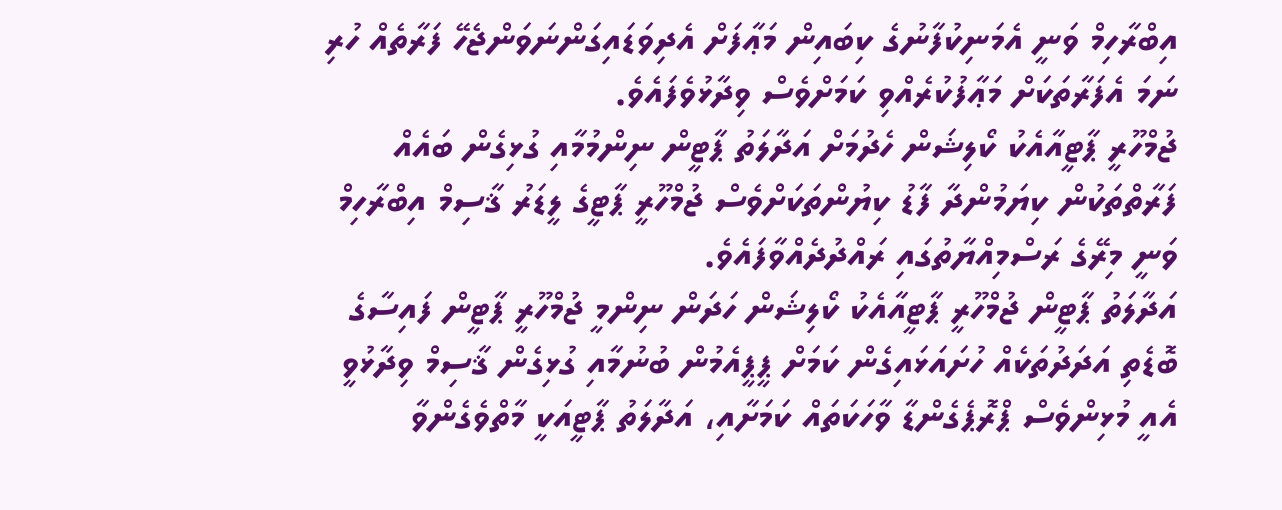އިބްރާހިމް ވަނީ އެމަނިކުފާނުގެ ކިބައިން މަޢާފަށް އެދިވަޑައިގަންނަވަންޖެހޭ ފަރާތެއް ހުރި ނަމަ އެފަރާތަކަށް މަޢާފުކުރެއްވި ކަމަށްވެސް ވިދާޅުވެފައެވެ.
ޖުމްހޫރީ ޕާޓީއާއެކު ކޯލިޝަން ހެދުމަށް އަދާލަތު ޕާޓީން ނިންމުމާއި ގުޅިގެން ބައެއް ފަރާތްތަކުން ކިޔަމުންދާ ފާޑު ކިޔުންތަކަށްވެސް ޖުމްހޫރީ ޕާޓީގެ ލީޑަރު ޤާސިމް އިބްރާހިމް ވަނީ މިރޭގެ ރަސްމިއްޔާތުގައި ރައްދުދެއްވާފައެވެ.
އަދާލަތު ޕާޓީން ޖުމްހޫރީ ޕާޓީއާއެކު ކޯލިޝަން ހަދަން ނިންމީ ޖުމްހޫރީ ޕާޓީން ފައިސާގެ ބޮޑެތި އަދަދުތަކެއް ހުށައަޅައިގެން ކަމަށް ޕީޕީއެމުން ބުނުމާއި ގުޅިގެން ޤާސިމް ވިދާޅުވީ އެއީ މުޅިންވެސް ޕްރޮޕެގެންޑާ ވާހަކަތައް ކަމަށާއި، އަދާލަތު ޕާޓީއަކީ މާތްވެގެންވާ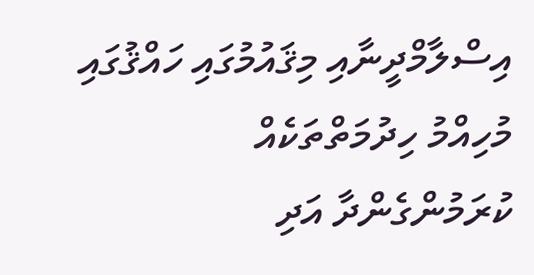އިސްލާމްދީނާއި މިޤައުމުގައި ހައްޤުގައި މުހިއްމު ހިދުމަތްތަކެއް ކުރަމުންގެންދާ އަދި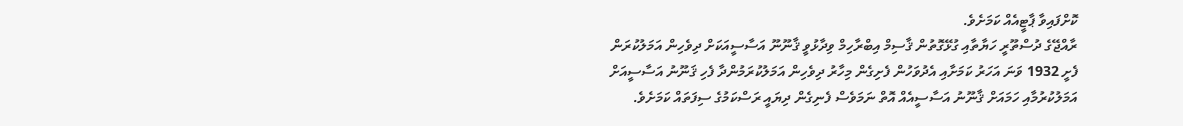ކޮށްފައިވާ ޕާޓީއެއް ކަމަށެވެ.
ރާއްޖޭގެ ދުސްތޫރީ ހަޔާތާއި ގުޅޭގޮތުން ޤާސިމް އިބްރާހިމް ވިދާޅުވީ ޤާނޫނޫ އަސާސީއަކަށް ދިވެހިން އަމަލުކުރަން ފެށީ 1932 ވަނަ އަހަރު ކަމަށާއި އެދުވަހުން ފެށިގެން މިހާރު ދިވެހިން އަމަލުކުރަމުންދާ ފެހި ޤަނޫނު އަސާސީއަށް އަމަލުކުރުމާއި ހަމައަށް ޤާނޫނު އަސާސީއެއް އޮތް ނަމަވެސް ފެނިގެން ދިޔައީ ރަސްކަމުގެ ސިފަތައް ކަމަށެވެ.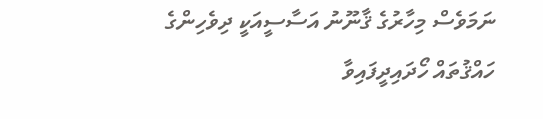ނަމަވެސް މިހާރުގެ ޤާނޫނު އަސާސީއަކީ ދިވެހިންގެ ހައްޤުތައް ހޯދައިދީފައިވާ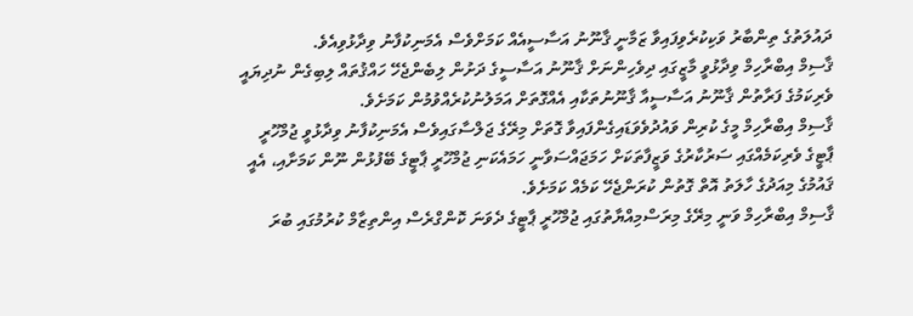ދައުލަތުގެ ތިންބާރު ވަކިކުރެވިފައިވާ ޒަމާނީ ޤާނޫނު އަސާސީއެއް ކަމަށްވެސް އެމަނިކުފާނު ވިދާޅުވިއެވެ.
ޤާސިމް އިބްރާހިމް ވިދާޅުވީ މާޒީގައި ދިވެހިންނަށް ޤާނޫނު އަސާސީގެ ދަށުން ލިބެންޖެހޭ ހައްޤުތައް ލިބިގެން ނުދިޔައީ ވެރިކަމުގެ ފަރާތުން ޤާނޫނު އަސާސީއާ ޤާނޫނުތަކާއި އެއްގޮތަށް އަމަލުނުކުރެއްވުމުން ކަމަށެވެ.
ޤާސިމް އިބްރާހިމް މީގެ ކުރިން ވައުދުވެވަޑައިގެންފައިވާ ގޮތަށް މިރޭގެ ޖަލްސާގައިވެސް އެމަނިކުފާނު ވިދާޅުވީ ޖުމްހޫރީ ޕާޓީގެ ވެރިކަމެއްގައި ސަރުކާރުގެ ވަޒީފާތަކަށް ހަމަޖައްސަވާނީ ހަމައެކަނި ޖުމްހޫރީ ޕާޓީގެ ބޭފުޅުން ނޫން ކަމަށާއި، އެއީ ޤައުމުގެ މިއަދުގެ ހާލަތު އޮތް ގޮތުން ކުރަންޖެހޭ ކަމެއް ކަމަށެވެ.
ޤާސިމް އިބްރާހިމް ވަނީ މިރޭގެ މިރަސްމިއްޔާތުގައި ޖުމްހޫރީ ޕާޓީގެ ދެވަނަ ކޮންގްރެސް އިންތިޒާމް ކުރުމުގައި ބުރަ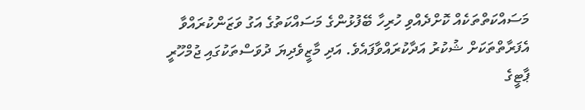މަސައްކަތްތަކެއް ކޮށްދެއްވި ހުރިހާ ބޭފުޅުންގެ މަސައްކަތުގެ އަގު ވަޒަންކުރައްވާ އެފަރާތްތަކަށް ޝުކުރު އަދާކުރައްވާފައެވެ. އަދި މާޒީވެދިޔަ ދުވަސްތަކުގައި ޖުމްހޫރީ ޕާޓީގެ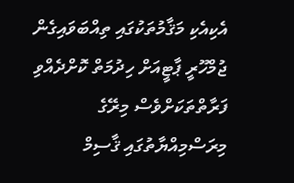އެކިއެކި މަޤާމުތަކުގައި ތިއްބަވައިގެން ޖުމްހޫރީ ޕާޓީއަށް ހިދުމަތް ކޮށްދެއްވި ފަރާތްތަކަށްވެސް މިރޭގެ މިރަސްމިއްޔާތުގައި ޤާސިމް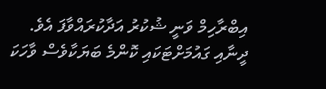އިބްރާހިމް ވަނީ ޝުކުރު އަދާކުރައްވާފަ އެވެ.
ދީނާއި ގައުމަށްޓަކައި ކޮންމެ ބަޔަކާވެސް ވާހަކަ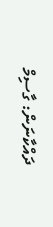ދައްކާނަން: ގާސިމް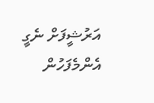އަރުޝީފަށް ނެގީ
އެންމެފަހުން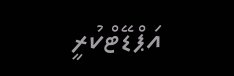އަޕްޑޭޓްކުރީ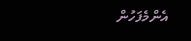އެންމެފަހުން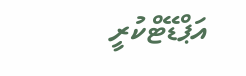އަޕްޑޭޓްކުރީ